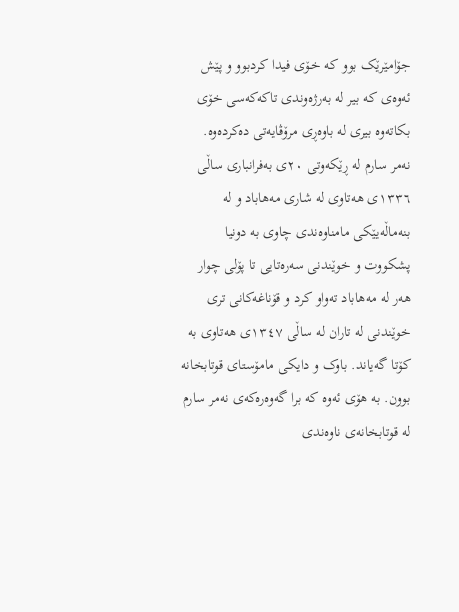جۆامێرێک بوو کە خـۆی فیدا کردبوو و پێش ئەوەی کە بیر لە بەرژەوندی تاکەکەسی خۆی بکاتەوە بیری لە باوەڕی مرۆڤایەتی دەکردەوە.
نەمر سارم لە ڕێکەوتی ۲۰ی بەفرانباری ساڵی ۱۳٣٦ی هەتاوی لە شاری مەهاباد و لە بنەماڵەیێکی مامناوەندی چاوی بە دونیا پشکووت و خوێندنی سەرەتایی تا پۆلی چوار هەر لە مەهاباد تەواو کرد و قۆناغەکانی تری خوێندنی لە تاران لە ساڵی ۱۳٤۷ی هەتاوی به کۆتا گەیاند. باوک و دایکی مامۆستای قوتابخانە بوون. بە هۆی ئەوە کە برا گەوەرەکەی نەمر سارم لە قوتابخانەی ناوەندی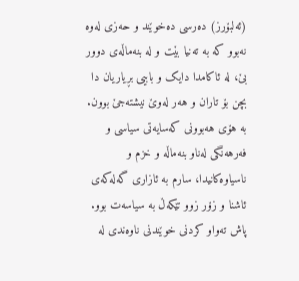(ئەلبۆرز) دەرسی دەخوێند و حەزی لەوە نەبوو کە بە تەنیا بێت و لە بنەماڵەی دوور بێ، لە ئاکامدا دایک و بابیی بڕیاریان دا بچن بۆ تاران و هەر لەوێ نیشتەجێ بوون.
بە هۆی هەبوونی کەسایەتی سیاسی و فەرهەنگی لەناو بنەماڵە و خزم و ناسیاوەکانیدا، سارم بە ئازاری گەلەکەی ئاشنا و زۆر زوو تێکەڵ بە سیاسەت بوو.
پاش تەواو کردنی خوێندنی ناوەندی لە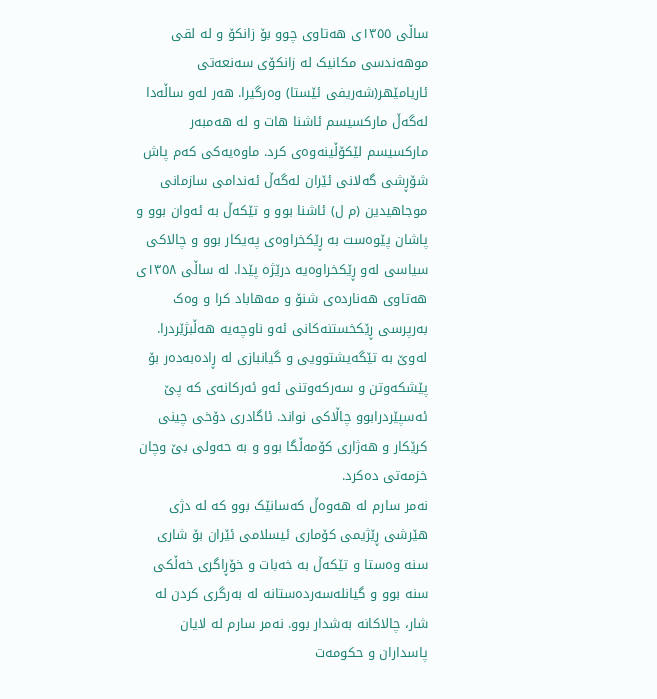ساڵی ۱۳٥٥ی هەتاوی چوو بۆ زانکۆ و لە لقی موهەندسی مکانیک لە زانکۆی سەنعەتی ئاریامێهر(شەریفی ئێستا) وەرگیرا. هەر لەو ساڵەدا لەگەڵ مارکسیسم ئاشنا هات و لە هەمبەر مارکسیسم لێکۆڵینەوەی کرد. ماوەیەکی کەم پاش شۆڕشی گەلانی ئێران لەگەڵ ئەندامی سازمانی موجاهیدین (م ل) ئاشنا بوو و تێکەڵ بە ئەوان بوو و پاشان پێوەست بە ڕێکخراوەی پەیکار بوو و چالاکی سیاسی لەو ڕێکخراوەیە درێژە پێدا. لە ساڵی ۱۳٥٨ی هەتاوی هەناردەی شنۆ و مەهاباد کرا و وەک بەرپرسی ڕێکخستنەکانی ئەو ناوچەیە هەڵبژێردرا. لەوێ بە تێگەیشتوویی و گیانبازی لە ڕادەبەدەر بۆ پێشکەوتن و سەرکەوتنی ئەو ئەرکانەی کە پێ ئەسپێردرابوو چاڵاکی نواند. ئاگادری دۆخی چینی کرێکار و هەژاری کۆمەڵگا بوو و بە حەولی بێ وچان خزمەتی دەکرد.
نەمر سارم لە هەوەڵ کەسانێک بوو کە لە دژی هێرشی ڕێژیمی کۆماری ئیسلامی ئێران بۆ شاری سنە وەستا و تێکەڵ بە خەبات و خۆڕاگری خەڵکی سنە بوو و گیانلەسەردەستانە لە بەرگری کردن لە شار، چالاکانە بەشدار بوو. نەمر سارم لە لایان پاسداران و حکومەت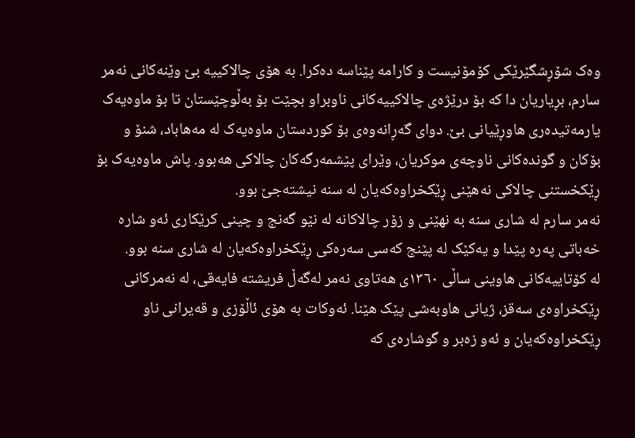وەک شۆڕشگێرێکی کۆمۆنیست و کارامە پێناسە دەکرا. بە هۆی چالاکییە بێ وێنەکانی نەمر سارم، بڕیاریان دا کە بۆ درێژەی چالاکییەکانی ناوبراو بچێت بۆ بەڵوچێستان تا بۆ ماوەیەک یارمەتیدەری هاوڕێیانی بێ. دوای گەڕانەوەی بۆ کوردستان ماوەیەک لە مەهاباد، شنۆ و بۆکان و گوندەکانی ناوچەی موکریان، وێرای پێشمەرگەکان چالاکی هەبوو. پاش ماوەیەک بۆ ڕێکخستنی چالاکی نەهێنی ڕێکخراوەکەیان لە سنە نیشتەجێ بوو.
نەمر سارم لە شاری سنە بە نهێنی و زۆر چالاکانە لە نێو گەنج و چینی کرێکاری ئەو شارە خەباتی پەره پێدا و یەکێک لە پێنج کەسی سەرەکی ڕێکخراوەکەیان لە شاری سنە بوو.
لە کۆتاییەکانی هاوینی ساڵی ۱۳٦۰ی هەتاوی نەمر لەگەڵ فریشتە فایەقی، لە نەمرکانی ڕێکخراوەی سەقز، ژیانی هاوبەشی پێک هێنا. ئەوکات بە هۆی ئاڵۆزی و قەیرانی ناو ڕێکخراوەکەیان و ئەو زەبر و گوشارەی کە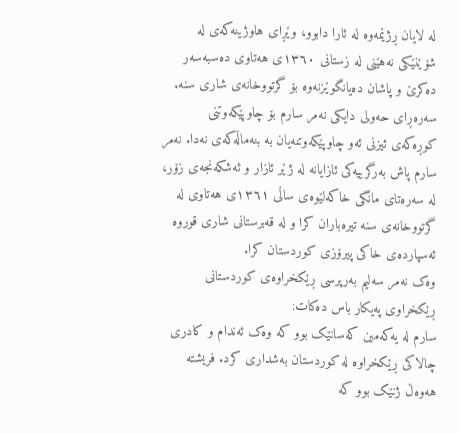لە لایان ڕژێمەوە لە ئارا دابوو، وێڕای هاوژینەکەی لە شۆێنێکی نەهێنی لە زستانی ۱۳٦۰ی هەتاوی دەسبەسەر دەکرێ و پاشان دەیانگوێزنەوە بۆ گرتووخانەی شاری سنە. سەرەڕای حەولی دایکی نەمر سارم بۆ چاوپێکەوتنی کوڕەکەی ئیزنی ئەو چاوپێکەوتنەیان بە بنەماڵەکەی نەدا. نەمر سارم پاش بەرگرییەکی ئازایانە لە ژێر ئازار و ئەشکەنجەی زۆر، لە سەرەتای مانگی خاکەلێوەی ساڵی ۱۳٦۱ی هەتاوی لە گرتووخانەی سنە تیرەباران کرا و لە قەبرستانی شاری قوروە ئەسپاردەی خاکی پیرۆزی کوردستان کرا.
وەک نەمر سەلیم بەرپرسی ڕێکخراوەی کوردستانی ڕێکخراوی پەیکار باس دەکات:
سارم لە یەکەمین کەسانێک بوو کە وەک ئەندام و کادری چالاکی ڕێکخراوە لە کوردستان بەشداری کرد. فریشتە هەوەڵ ژنێک بوو کە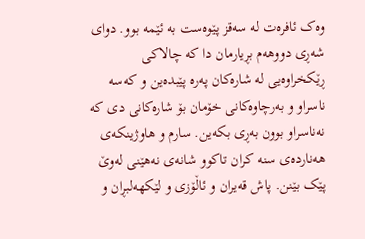وەک ئافرەت لە سەقز پێوەست بە ئێمە بوو. دوای شەڕی دووهەم بڕیارمان دا کە چالاکی ڕێکخراوەیی لە شارەکان پەرە پێبدەین و کەسە ناسراو و بەرچاوەکانی خۆمان بۆ شارەکانی دی کە نەناسراو بوون بەڕی بکەین. سارم و هاوژینکەی هەناردەی سنە کران تاکوو شانەی نەهێنی لەوێ پێک بێنن. پاش قەیران و ئاڵۆزی و لێکهەلبڕان و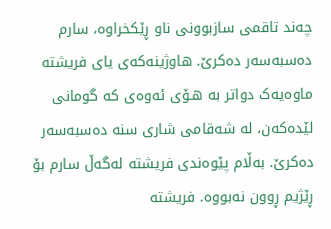چەند تاقمی سازبوونی ناو ڕێکخراوە، سارم دەسبەسەر دەکرێ. هاوژینەکەی یای فریشتە ماوەیەک دواتر بە هـۆی ئەوەی کە گومانی لێدەکەن، لە شەقامی شاری سنە دەسبەسەر دەکرێ. بەڵام پێوەندی فریشتە لەگەڵ سارم بۆ ڕێژیم ڕوون نەبووە. فریشتە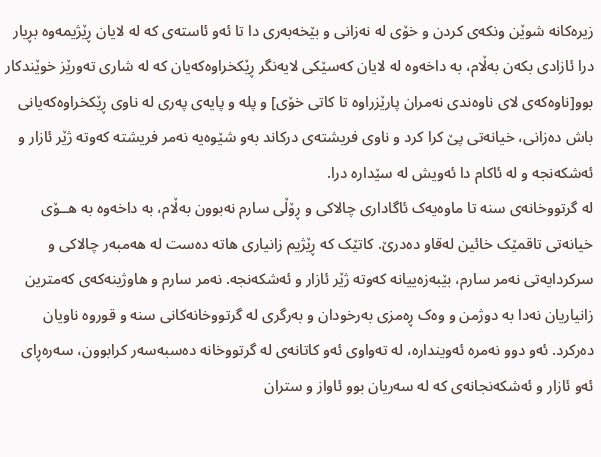زیرەکانە شوێن ونکەی کردن و خۆی لە نەزانی و بێخەبەری دا تا ئەو ئاستەی کە لە لایان ڕێژیمەوە بڕیار درا ئازادی بکەن بەڵام، بە داخەوە لە لایان کەسێکی لایەنگر ڕێکخراوەکەیان کە لە شاری تەورێز خوێندکار بوو[ناوەکەی لای ناوەندی نەمران پارێزراوە تا کاتی خۆی] و پلە و پایەی پەری لە ناوی ڕێکخراوەکەیانی باش دەزانی، خیانەتی پێ کرا کرد و ناوی فریشتەی درکاند بەو شێوەیە نەمر فریشتە کەوتە ژێر ئازار و ئەشکەنجە و لە ئاکام دا ئەویش لە سێدارە درا.
لە گرتووخانەی سنە تا ماوەیەک ئاگاداری چالاکی و ڕۆڵی سارم نەبوون بەڵام، بە داخەوە بە هــۆی خیانەتی تاقمێک خائین لەقاو دەدرێ. کاتێک کە ڕێژیم زانیاری هاتە دەست لە هەمبەر چالاکی و سرکردایەتی نەمر سارم، بێبەزەییانە کەوتە ژێر ئازار و ئەشکەنجە. نەمر سارم و هاوژینەکەی کەمترین زانیاریان نەدا بە دوژمن و وەک ڕەمزی بەرخودان و بەرگری لە گرتووخانەکانی سنە و قوروە ناویان دەرکرد. ئەو دوو نەمرە ئەویندارە، لە تەواوی ئەو کاتانەی لە گرتووخانە دەسبەسەر کرابوون، سەرەڕای ئەو ئازار و ئەشکەنجانەی کە لە سەریان بوو ئاواز و ستران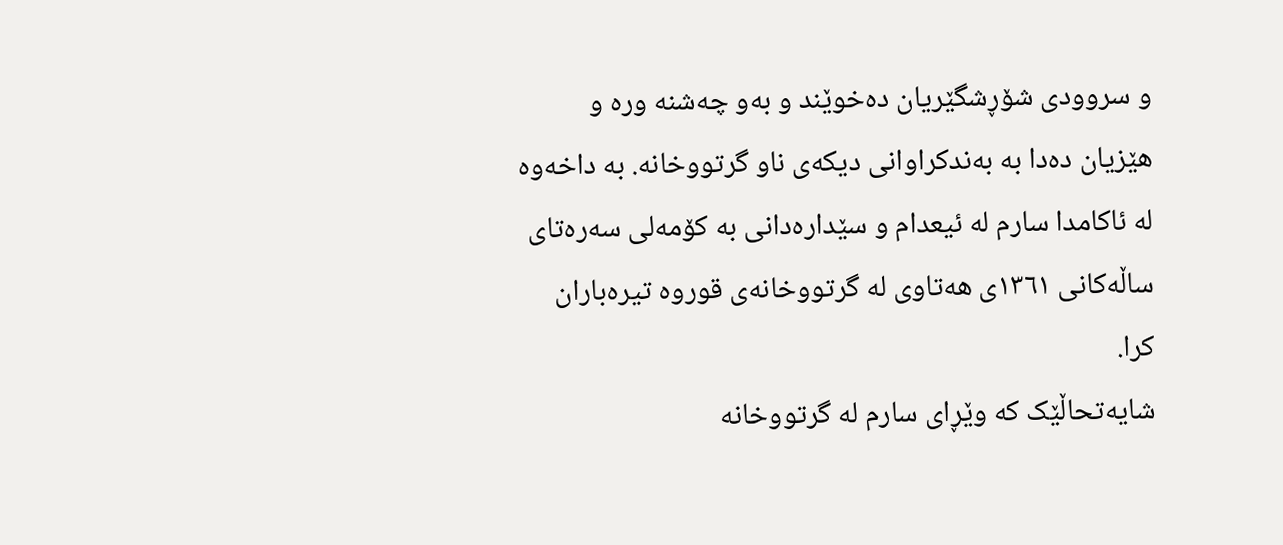و سروودی شۆڕشگێریان دەخوێند و بەو چەشنە ورە و هێزیان دەدا بە بەندکراوانی دیکەی ناو گرتووخانە. بە داخەوە لە ئاکامدا سارم لە ئیعدام و سێدارەدانی بە کۆمەلی سەرەتای ساڵەکانی ۱۳٦۱ی هەتاوی لە گرتووخانەی قوروە تیرەباران کرا.
شایەتحاڵێک کە وێڕای سارم لە گرتووخانە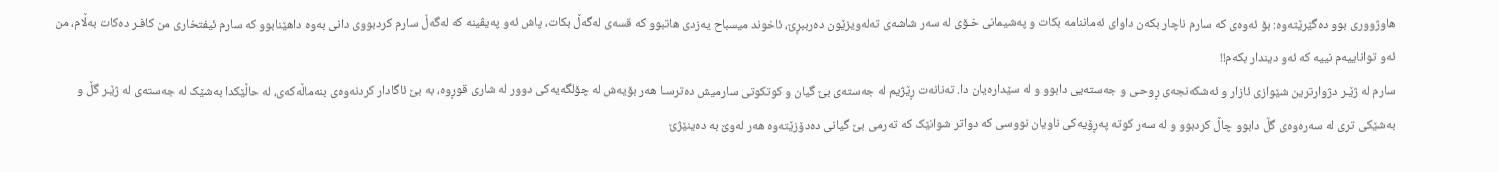هاوژووری بوو دەگێرێتەوە: بۆ ئەوەی کە سارم ناچار بکەن داوای ئەماننامە بکات و پەشیمانی خـۆی لە سەر شاشەی تەلەویزێون دەرببڕێ، ئاخوند میسباح یەزدی هاتبوو کە قسەی لەگەڵ بکات، پاش ئەو پەیڤینە کە لەگەڵ سارم کردبووی دانی بەوە داهێنابوو کە سارم ئیفتخاری من کافـر دەکات بەڵام، من ئەو تواناییەم نییە کە ئەو دیندار بکەم!!
سارم لە ژێـر دژوارترین شێوازی ئازار و ئەشکەنجەی ڕوحـی و جەستەیی دابوو و لە سێدارەیان دا. تەنانەت ڕێژیم لە جەستەی بێ گیان و کوتکوتی سارمیش دەترسـا هەر بۆیەش لە چۆلگەیەکی دوور لە شاری قوڕوە، به بێ ئاگادار کردنەوەی بنەماڵەکەی، لە حاڵێکدا بەشێک لە جەستەی لە ژێـر گڵ و بەشێکی تری لە سەرەوەی گڵ دابوو چاڵ کردبوو و لە سەر کوتە پەڕۆیەکی ناویان نووسی کە دواتر شوانێک کە تەرمی بێ گیانی دەدۆزێتەوە هەر لەوێ بە دەینێژێ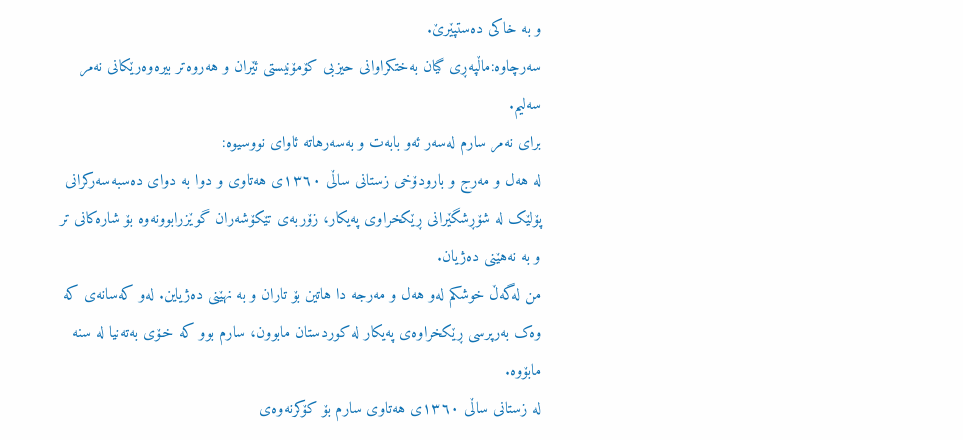و بە خاکی دەستپێرێ.
سەرچاوە:ماڵپەڕی گیان بەختکراوانی حیزبی کۆمۆنیستی ئێران و هەروەتر بیرەوەرێکانی نەمر سەلیم.
برای نەمر سارم لەسەر ئەو بابەت و بەسەرهاتە ئاوای نووسیوە:
لە هەل و مەرج و بارودۆخی زستانی ساڵی ۱۳٦۰ی هەتاوی و دوا بە دوای دەسبەسەرکرانی پۆلێک لە شۆڕشگێرانی ڕێکخراوی پەیکار، زۆربەی تێکۆشەران گوێزرابوونەوە بۆ شارەکانی تر و بە نەهێنی دەژیان.
من لەگەڵ خوشکم لەو هەل و مەرجە دا هاتین بۆ تاران و بە نهێنی دەژیاین. لەو کەسانەی کە وەک بەرپرسی ڕێکخراوەی پەیکار لە کوردستان مابوون، سارم بوو کە خـۆی بەتەنیا لە سنە مابۆوە.
لە زستانی ساڵی ۱۳٦۰ی هەتاوی سارم بۆ کۆکرنەوەی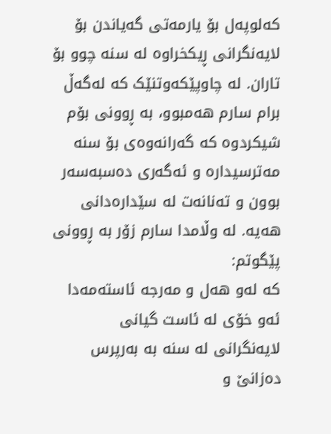کەلوپەل بۆ یارمەتی گەیاندن بۆ لایەنگرانی ڕیکخراوە لە سنە چوو بۆ تاران. لە چاوپێکەوتنێک کە لەگەڵ برام سارم هەمبوو، بە ڕوونی بۆم شیکردوە کە گەرانەوەی بۆ سنە مەترسیدارە و ئەگەری دەسبەسەر بوون و تەنانەت لە سێدارەدانی هەیە. لە وڵامدا سارم زۆر بە ڕوونی پێگوتم:
کە لەو هەل و مەرجە ئاستەمەدا ئەو خۆی لە ئاست گیانی لایەنگرانی لە سنە بە بەرپرس دەزانێ و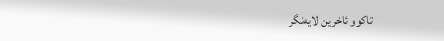تاکوو ئاخرین لایەنگر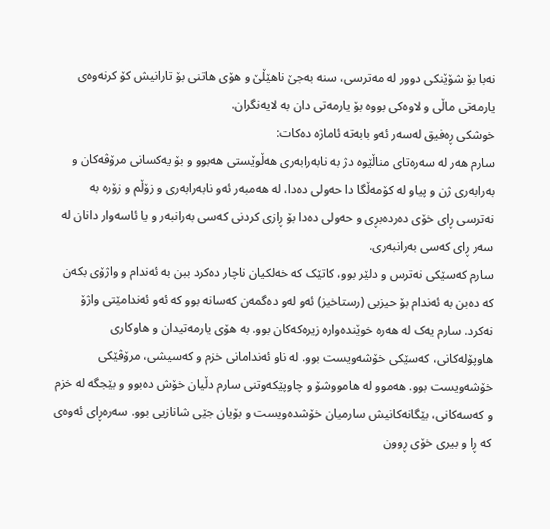نەبا بۆ شۆێنکی دوور لە مەترسی، سنە بەجێ ناهێڵێ و هۆی هاتنی بۆ تارانیش کۆ کرنەوەی یارمەتی ماڵی و لاوەکی بووە بۆ یارمەتی دان بە لایەنگران.
خوشکی ڕەفیق لەسەر ئەو بابەتە ئاماژە دەکات:
سارم هەر لە سەرەتای مناڵێوە دژ بە نابەرابەری هەڵوێستی هەبوو و بۆ یەکسانی مرۆڤەکان و بەرابەری ژن و پیاو لە کۆمەڵگا دا حەولی دەدا، لە هەمبەر ئەو نابەرابەری و زۆڵم و زۆرە بە نەترسی ڕای خۆی دەردەبڕی و حەولی دەدا بۆ ڕازی کردنی کەسی بەرانبەر و یا ئاسەوار دانان لە سەر ڕای کەسی بەرانبەری.
سارم کەسێکی نەترس و دلێر بوو، کاتێک کە خەلکیان ناچار دەکرد ببن بە ئەندام و واژۆی بکەن کە دەبن بە ئەندام بۆ حیزبی (رستاخیز) ئەو لەو دەگمەن کەسانە بوو کە ئەو ئەندامێتی واژۆ نەکرد. سارم یەک لە هەرە خوێندەوارە زیرەکەکان بوو. بە هۆی یارمەتیدان و هاوکاری هاوپۆلەکانی، کەسێکی خۆشەویست بوو. لە ناو ئەندامانی خزم و کەسیشی، مرۆڤێکی خۆشەویست بوو. هەموو لە هامووشۆ و چاوپێکەوتنی سارم دڵیان خۆش دەبوو و بێجگە لە خزم و کەسەکانی، بێگانەکانیش سارمیان خۆشدەویست و بۆیان جێی شانازیی بوو. سەرەڕای ئەوەی کە ڕا و بیری خۆی ڕوون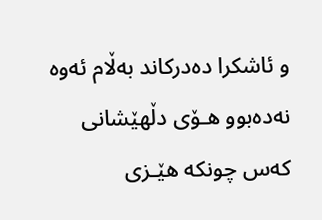و ئاشکرا دەدرکاند بەڵام ئەوە نەدەبوو هـۆی دڵهێشانی کەس چونکە هێـزی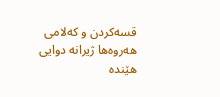قسەکردن و کەلامی هەروەها ژیرانە دوایی هێندە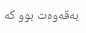بەقەوەت بوو کە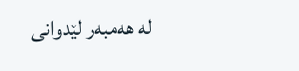لە هەمبەر لێدوانی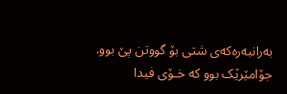بەرانبەرەکەی شتی بۆ گووتن پێ بوو.
جۆامێرێک بوو کە خـۆی فیدا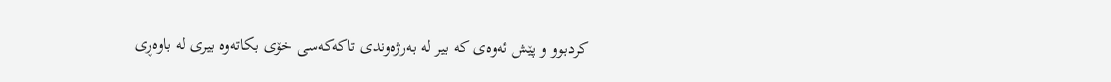کردبوو و پێش ئەوەی کە بیر لە بەرژەوندی تاکەکەسی خۆی بکاتەوە بیری لە باوەڕی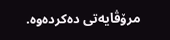مرۆڤایەتی دەکردەوە.